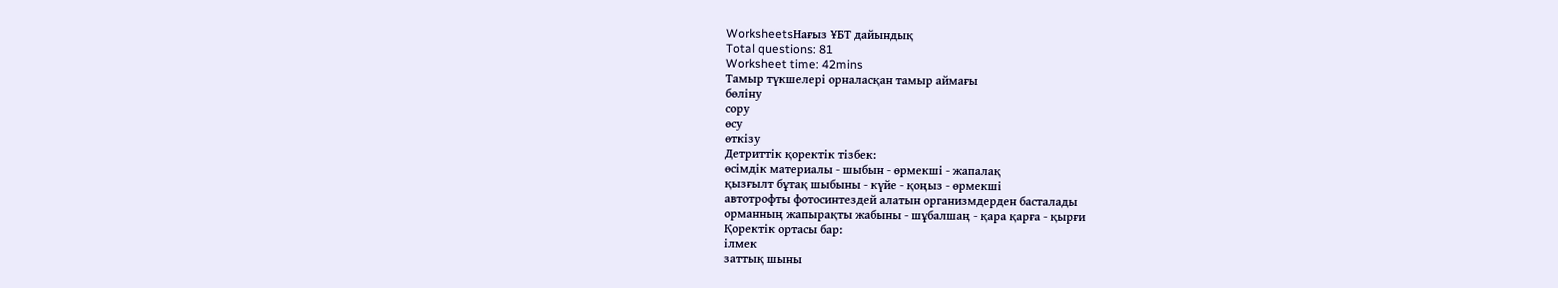WorksheetsНағыз ҰБТ дайындық
Total questions: 81
Worksheet time: 42mins
Тамыр түкшелері орналасқан тамыр аймағы
бөліну
сору
өсу
өткізу
Детриттік қоректік тізбек:
өсімдік материалы - шыбын - өрмекші - жапалақ
қызғылт бұтақ шыбыны - күйе - қоңыз - өрмекші
автотрофты фотосинтездей алатын организмдерден басталады
орманның жапырақты жабыны - шұбалшаң - қара қарға - қырғи
Қоректік ортасы бар:
ілмек
заттық шыны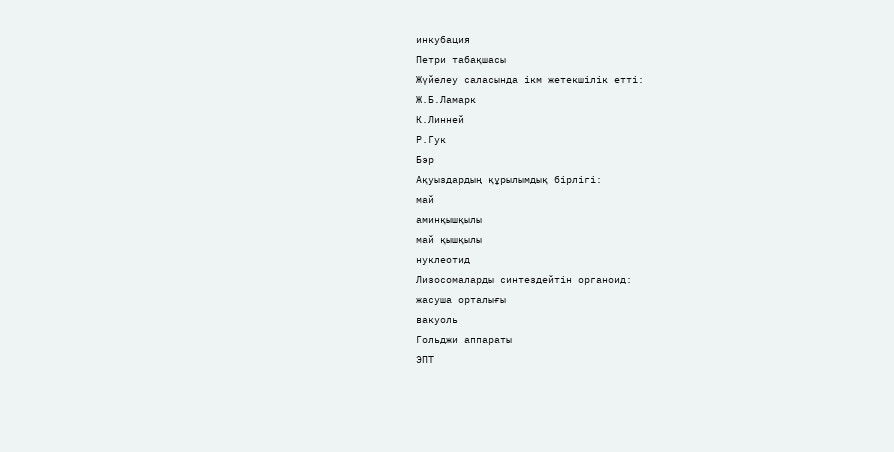инкубация
Петри табақшасы
Жүйелеу саласында ікм жетекшілік етті:
Ж.Б.Ламарк
К.Линней
Р.Гук
Бэр
Ақуыздардың құрылымдық бірлігі:
май
аминқышқылы
май қышқылы
нуклеотид
Лизосомаларды синтездейтін органоид:
жасуша орталығы
вакуоль
Гольджи аппараты
ЭПТ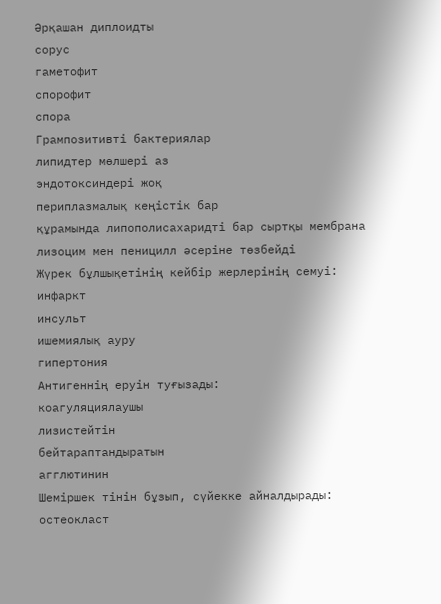Әрқашан диплоидты
сорус
гаметофит
спорофит
спора
Грампозитивті бактериялар
липидтер мөлшері аз
эндотоксиндері жоқ
периплазмалық кеңістік бар
құрамында липополисахаридті бар сыртқы мембрана
лизоцим мен пеницилл әсеріне төзбейді
Жүрек бұлшықетінің кейбір жерлерінің семуі:
инфаркт
инсульт
ишемиялық ауру
гипертония
Антигеннің еруін туғызады:
коагуляциялаушы
лизистейтін
бейтараптандыратын
агглютинин
Шеміршек тінін бұзып, сүйекке айналдырады:
остеокласт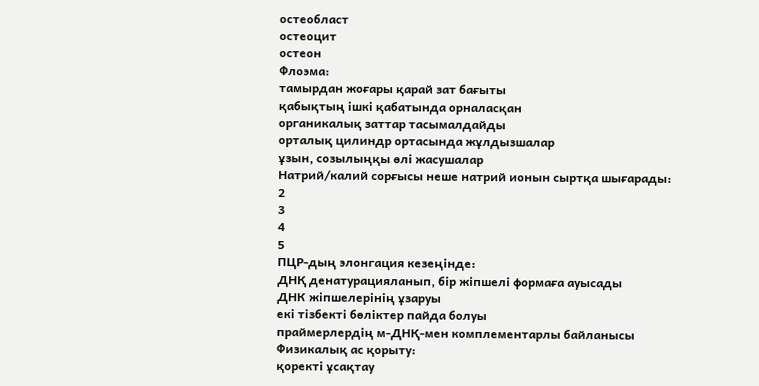остеобласт
остеоцит
остеон
Флоэма:
тамырдан жоғары қарай зат бағыты
қабықтың ішкі қабатында орналасқан
органикалық заттар тасымалдайды
орталық цилиндр ортасында жұлдызшалар
ұзын, созылыңқы өлі жасушалар
Натрий/калий сорғысы неше натрий ионын сыртқа шығарады:
2
3
4
5
ПЦР-дың элонгация кезеңінде:
ДНҚ денатурацияланып, бір жіпшелі формаға ауысады
ДНК жіпшелерінің ұзаруы
екі тізбекті бөліктер пайда болуы
праймерлердің м-ДНҚ-мен комплементарлы байланысы
Физикалық ас қорыту:
қоректі ұсақтау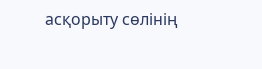асқорыту сөлінің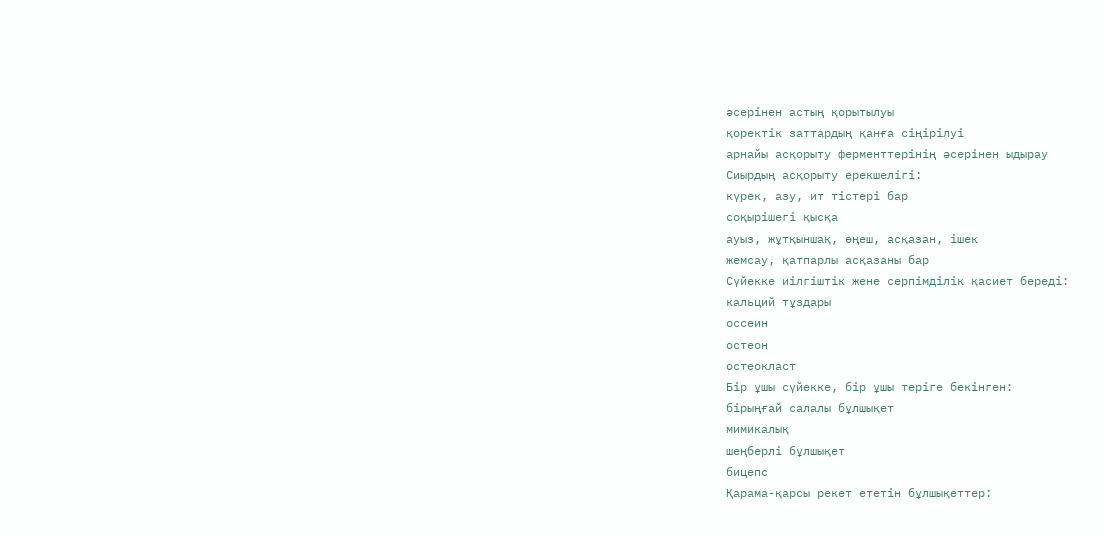әсерінен астың қорытылуы
қоректік заттардың қанға сіңірілуі
арнайы асқорыту ферменттерінің әсерінен ыдырау
Сиырдың асқорыту ерекшелігі:
күрек, азу, ит тістері бар
соқырішегі қысқа
ауыз, жұтқыншақ, өңеш, асқазан, ішек
жемсау, қатпарлы асқазаны бар
Сүйекке иілгіштік жене серпімділік қасиет береді:
кальций тұздары
оссеин
остеон
остеокласт
Бір ұшы сүйекке, бір ұшы теріге бекінген:
бірыңғай салалы бұлшықет
мимикалық
шеңберлі бұлшықет
бицепс
Қарама-қарсы рекет ететін бұлшықеттер: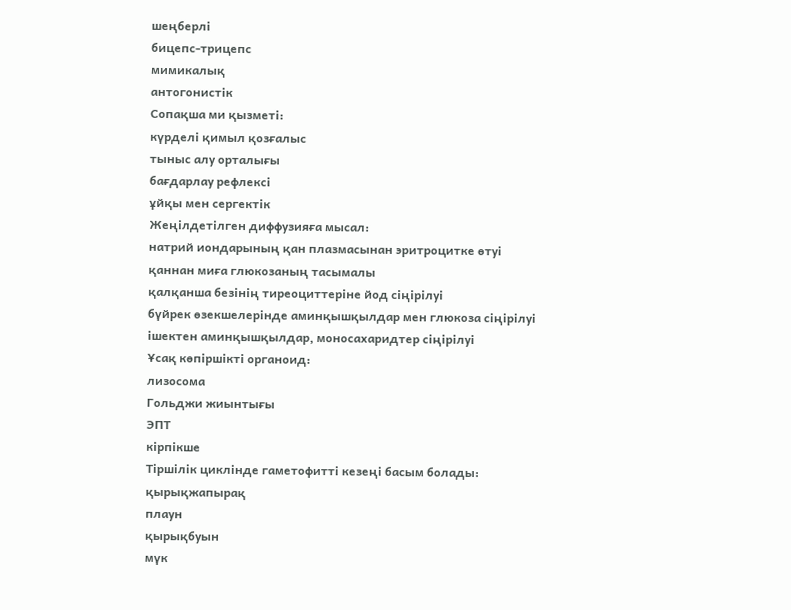шеңберлі
бицепс-трицепс
мимикалық
антогонистік
Сопақша ми қызметі:
күрделі қимыл қозғалыс
тыныс алу орталығы
бағдарлау рефлексі
ұйқы мен сергектік
Жеңілдетілген диффузияға мысал:
натрий иондарының қан плазмасынан эритроцитке өтуі
қаннан миға глюкозаның тасымалы
қалқанша безінің тиреоциттеріне йод сіңірілуі
бүйрек өзекшелерінде аминқышқылдар мен глюкоза сіңірілуі
ішектен аминқышқылдар, моносахаридтер сіңірілуі
Ұсақ көпіршікті органоид:
лизосома
Гольджи жиынтығы
ЭПТ
кірпікше
Тіршілік циклінде гаметофитті кезеңі басым болады:
қырықжапырақ
плаун
қырықбуын
мүк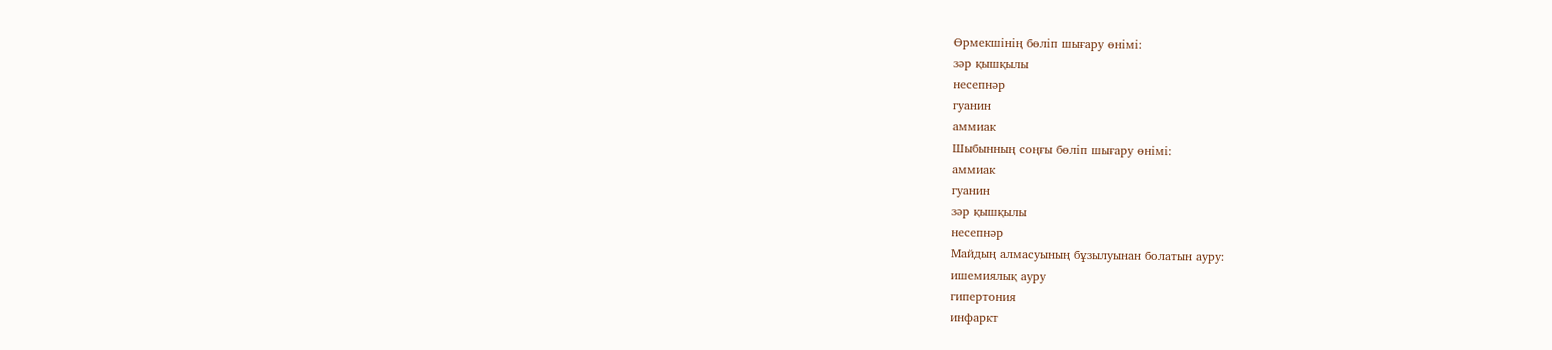Өрмекшінің бөліп шығару өнімі:
зәр қышқылы
несепнәр
гуанин
аммиак
Шыбынның соңғы бөліп шығару өнімі:
аммиак
гуанин
зәр қышқылы
несепнәр
Майдың алмасуының бұзылуынан болатын ауру:
ишемиялық ауру
гипертония
инфаркт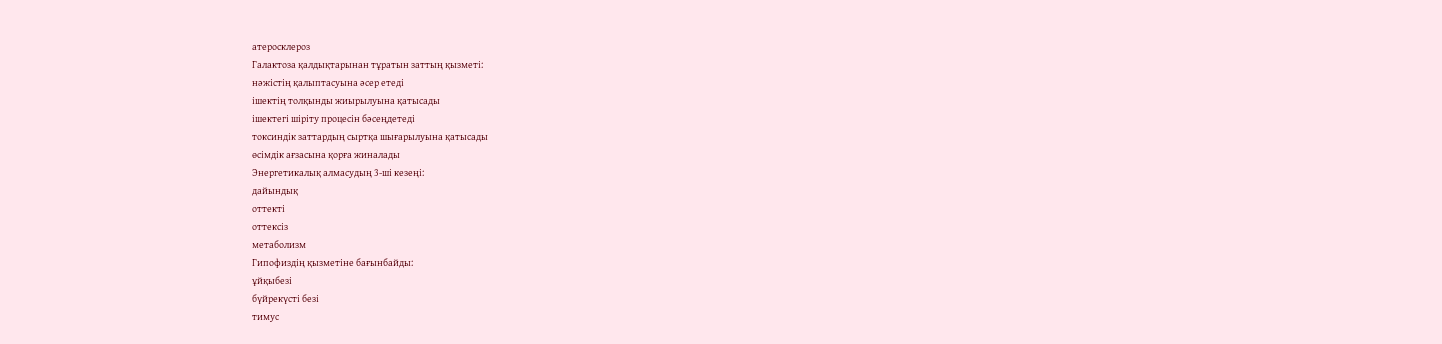атеросклероз
Галактоза қалдықтарынан тұратын заттың қызметі:
нәжістің қалыптасуына әсер етеді
ішектің толқынды жиырылуына қатысады
ішектегі шіріту процесін бәсеңдетеді
токсиндік заттардың сыртқа шығарылуына қатысады
өсімдік ағзасына қорға жиналады
Энергетикалық алмасудың 3-ші кезеңі:
дайындық
оттекті
оттексіз
метаболизм
Гипофиздің қызметіне бағынбайды:
ұйқыбезі
бүйрекүсті безі
тимус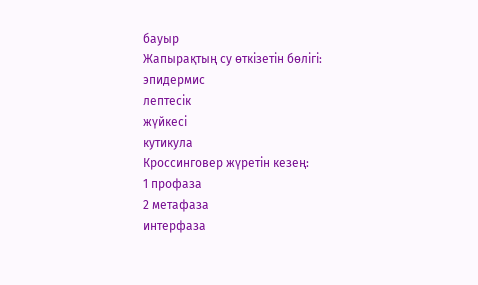бауыр
Жапырақтың су өткізетін бөлігі:
эпидермис
лептесік
жүйкесі
кутикула
Кроссинговер жүретін кезең:
1 профаза
2 метафаза
интерфаза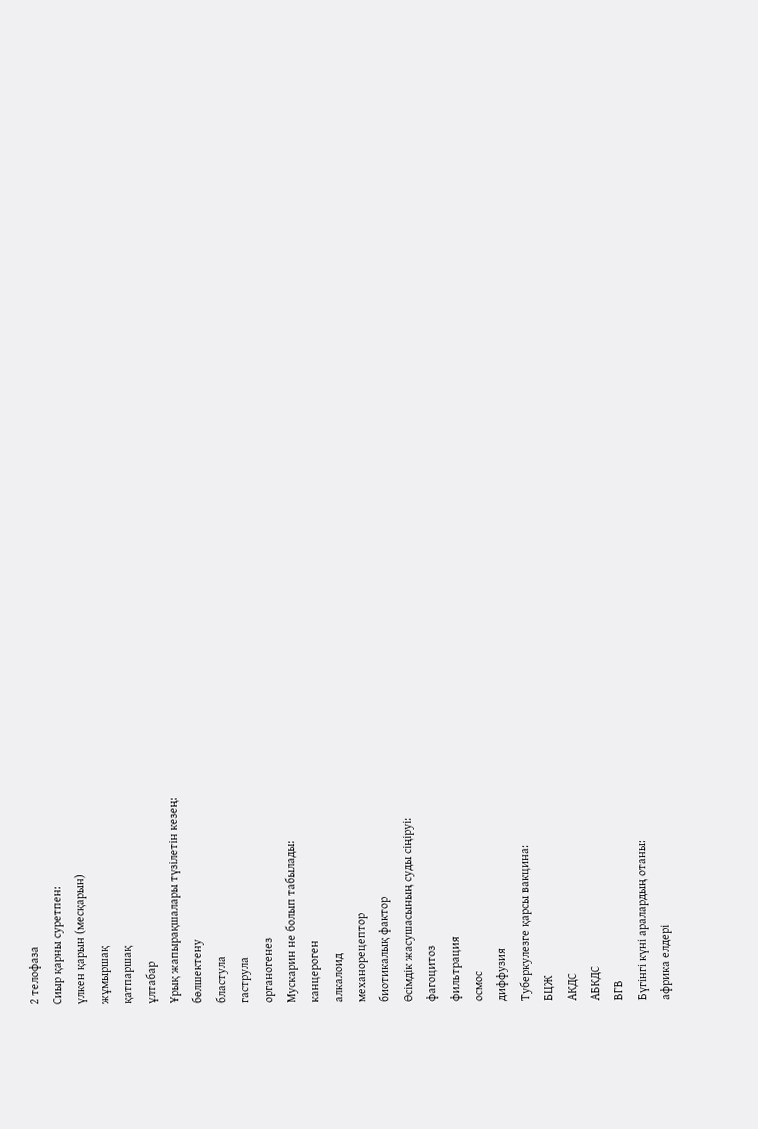2 телофаза
Сиыр қарны суретпен:
үлкен қарын (месқарын)
жұмыршақ
қатпаршақ
ұлтабар
Ұрық жапырақшалары түзілетін кезең:
бөлшектену
бластула
гаструла
органогенез
Мускарин не болып табылады:
канцероген
алкалоид
механорецептор
биотикалық фактор
Өсімдік жасушасының суды сіңіруі:
фагоцитоз
фильтрация
осмос
диффузия
Туберкулезге қарсы вакцина:
БЦЖ
АКДС
АБКДС
ВГВ
Бүгінгі күні аралардың отаны:
африка елдері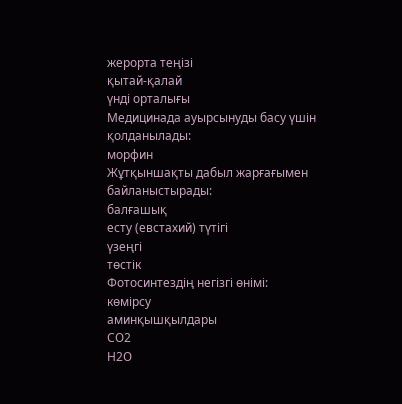жерорта теңізі
қытай-қалай
үнді орталығы
Медицинада ауырсынуды басу үшін қолданылады:
морфин
Жұтқыншақты дабыл жарғағымен байланыстырады:
балғашық
есту (евстахий) түтігі
үзеңгі
төстік
Фотосинтездің негізгі өнімі:
көмірсу
аминқышқылдары
СО2
Н2О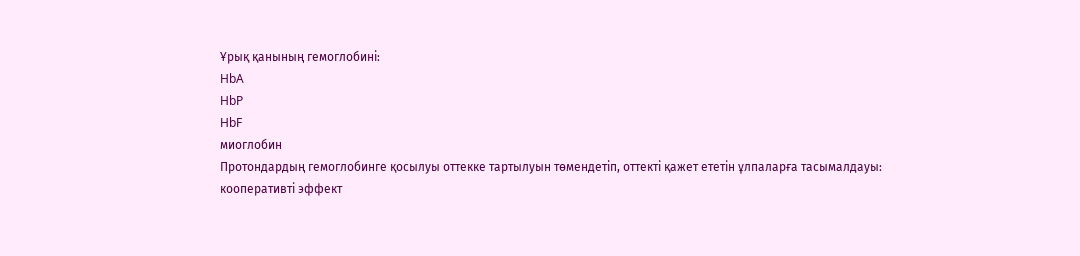Ұрық қанының гемоглобині:
HbA
HbP
HbF
миоглобин
Протондардың гемоглобинге қосылуы оттекке тартылуын төмендетіп, оттекті қажет ететін ұлпаларға тасымалдауы:
кооперативті эффект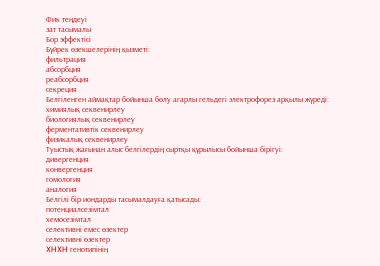Фик теңдеуі
зат тасымалы
Бор эффектісі
Бүйрек өзекшелерінің қызметі:
фильтрация
абсорбция
реабсорбция
секреция
Белгіленген аймақтар бойынша бөлу агарлы гельдегі электрофорез арқылы жүреді:
химиялық секвенирлеу
биологиялық секвенирлеу
ферментативтік секвенирлеу
физикалық секвенирлеу
Туыстық жағынан алыс белгілердің сыртқы құрылысы бойынша бірігуі:
дивергенция
конвергенция
гомология
аналогия
Белгілі бір иондарды тасымалдауға қатысады:
потенциалсезімтал
хемосезімтал
селективні емес өзектер
селективні өзектер
XHXH генотипінің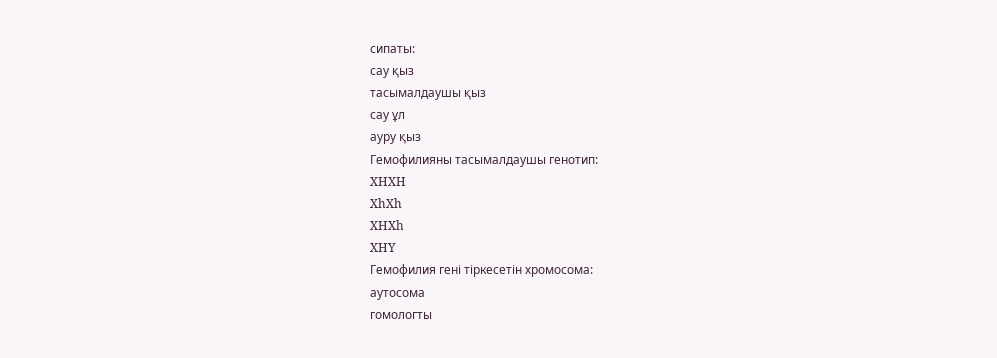сипаты:
сау қыз
тасымалдаушы қыз
сау ұл
ауру қыз
Гемофилияны тасымалдаушы генотип:
XHXH
XhXh
XHXh
XHY
Гемофилия гені тіркесетін хромосома:
аутосома
гомологты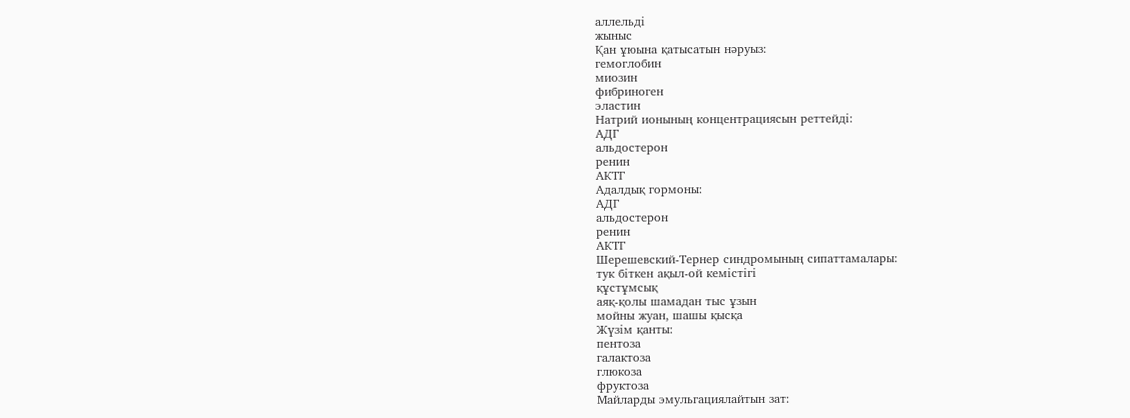аллельді
жыныс
Қан ұюына қатысатын нәруыз:
гемоглобин
миозин
фибриноген
эластин
Натрий ионының концентрациясын реттейді:
АДГ
альдостерон
ренин
АКТГ
Адалдық гормоны:
АДГ
альдостерон
ренин
АКТГ
Шерешевский-Тернер синдромының сипаттамалары:
тук біткен ақыл-ой кемістігі
құстұмсық
аяқ-қолы шамадан тыс ұзын
мойны жуан, шашы қысқа
Жүзім қанты:
пентоза
галактоза
глюкоза
фруктоза
Майларды эмульгациялайтын зат: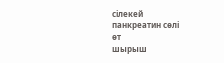сілекей
панкреатин сөлі
өт
шырыш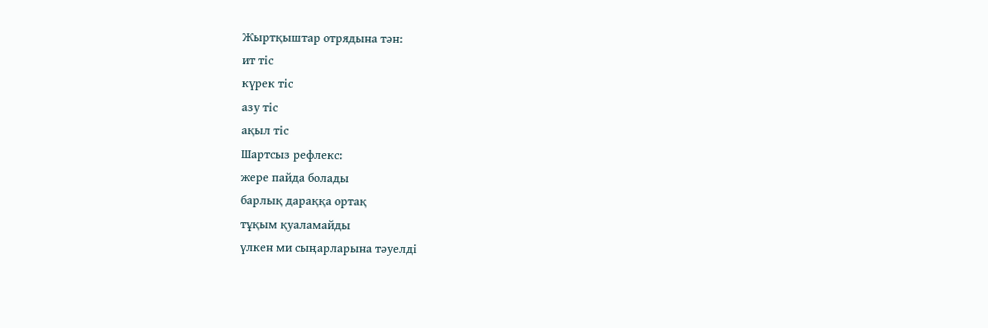Жыртқыштар отрядына тән:
ит тіс
күрек тіс
азу тіс
ақыл тіс
Шартсыз рефлекс:
жере пайда болады
барлық дараққа ортақ
тұқым қуаламайды
үлкен ми сыңарларына тәуелді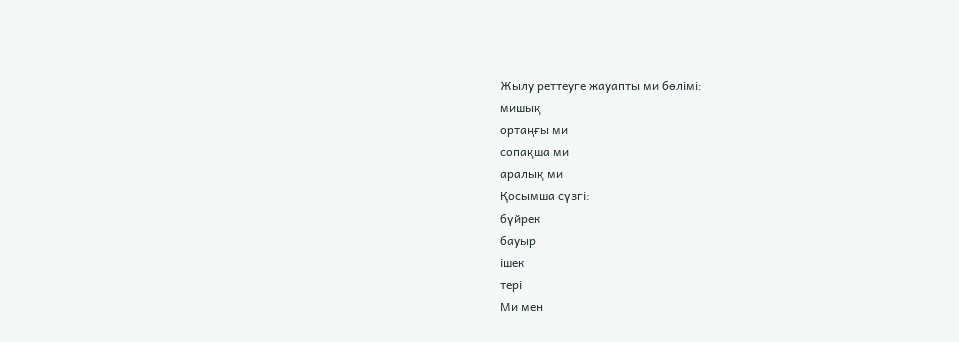Жылу реттеуге жауапты ми бөлімі:
мишық
ортаңғы ми
сопақша ми
аралық ми
Қосымша сүзгі:
бүйрек
бауыр
ішек
тері
Ми мен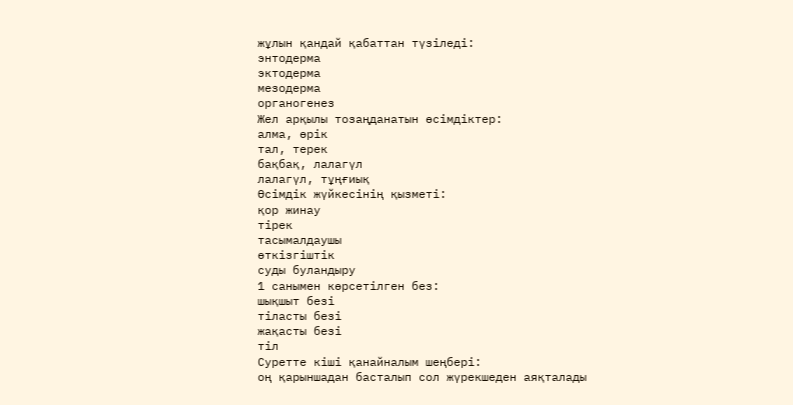жұлын қандай қабаттан түзіледі:
энтодерма
эктодерма
мезодерма
органогенез
Жел арқылы тозаңданатын өсімдіктер:
алма, өрік
тал, терек
бақбақ, лалагүл
лалагүл, тұңғиық
Өсімдік жүйкесінің қызметі:
қор жинау
тірек
тасымалдаушы
өткізгіштік
суды буландыру
1 санымен көрсетілген без:
шықшыт безі
тіласты безі
жақасты безі
тіл
Суретте кіші қанайналым шеңбері:
оң қарыншадан басталып сол жүрекшеден аяқталады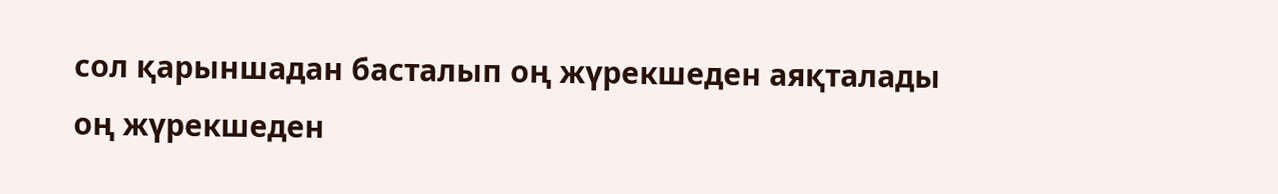сол қарыншадан басталып оң жүрекшеден аяқталады
оң жүрекшеден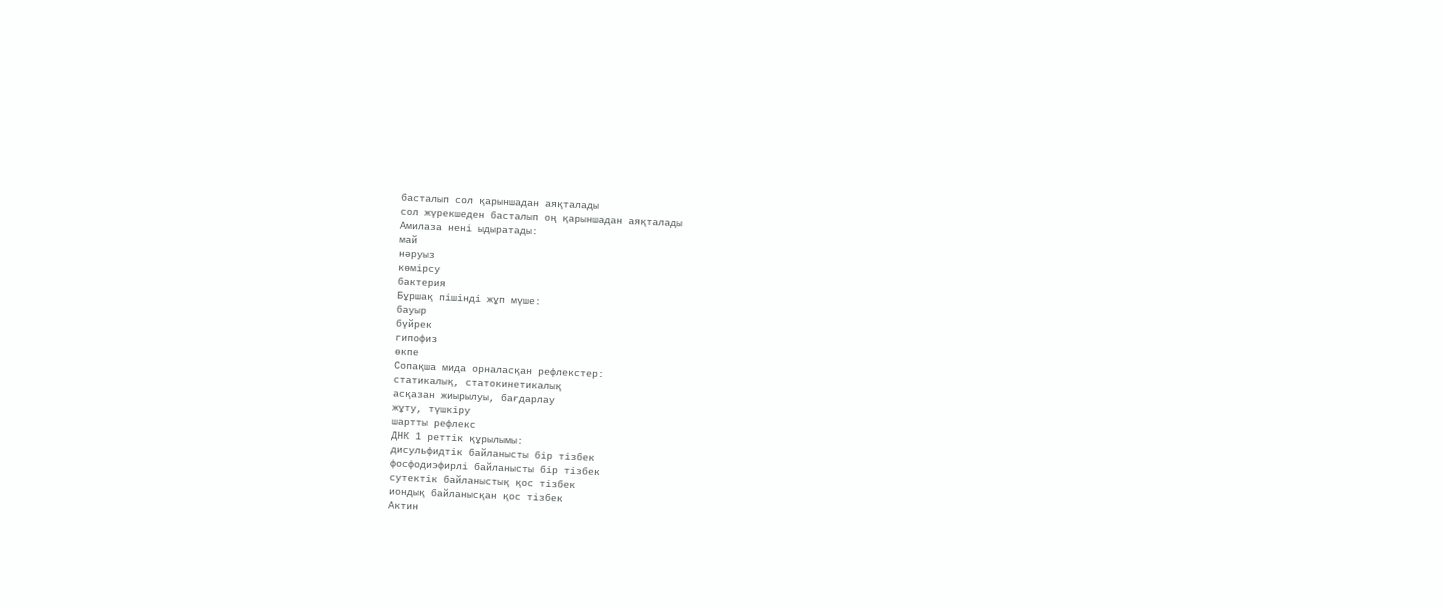басталып сол қарыншадан аяқталады
сол жүрекшеден басталып оң қарыншадан аяқталады
Амилаза нені ыдыратады:
май
нәруыз
көмірсу
бактерия
Бұршақ пішінді жұп мүше:
бауыр
бүйрек
гипофиз
өкпе
Сопақша мида орналасқан рефлекстер:
статикалық, статокинетикалық
асқазан жиырылуы, бағдарлау
жұту, түшкіру
шартты рефлекс
ДНК 1 реттік құрылымы:
дисульфидтік байланысты бір тізбек
фосфодиэфирлі байланысты бір тізбек
сутектік байланыстық қос тізбек
иондық байланысқан қос тізбек
Актин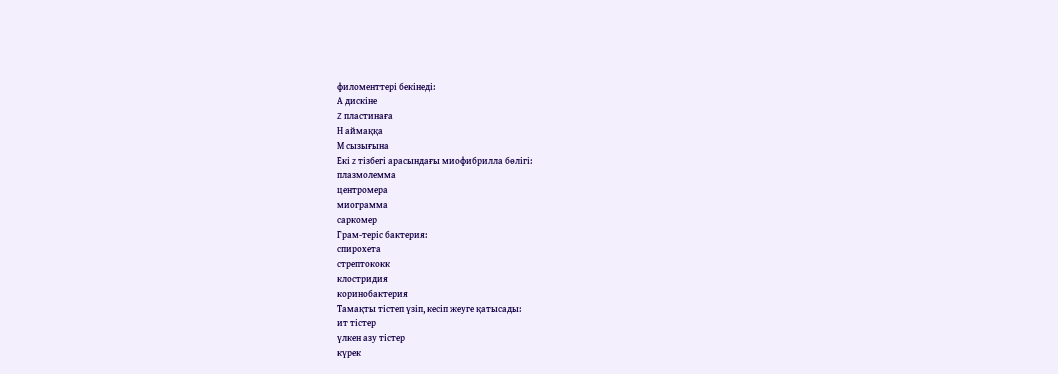филоменттері бекінеді:
А дискіне
Z пластинаға
Н аймаққа
М сызығына
Екі z тізбегі арасындағы миофибрилла бөлігі:
плазмолемма
центромера
миограмма
саркомер
Грам-теріс бактерия:
спирохета
стрептококк
клостридия
коринобактерия
Тамақты тістеп үзіп, кесіп жеуге қатысады:
ит тістер
үлкен азу тістер
күрек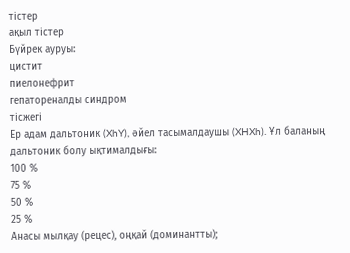тістер
ақыл тістер
Бүйрек ауруы:
цистит
пиелонефрит
гепатореналды синдром
тісжегі
Ер адам дальтоник (XhY), әйел тасымалдаушы (XHXh). Ұл баланың дальтоник болу ықтималдығы:
100 %
75 %
50 %
25 %
Анасы мылқау (рецес), оңқай (доминантты);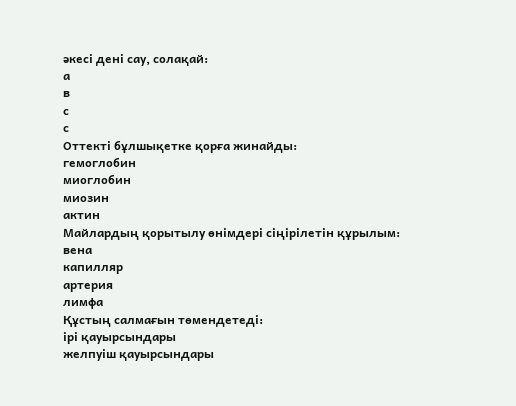әкесі дені сау, солақай:
а
в
с
с
Оттекті бұлшықетке қорға жинайды:
гемоглобин
миоглобин
миозин
актин
Майлардың қорытылу өнімдері сіңірілетін құрылым:
вена
капилляр
артерия
лимфа
Құстың салмағын төмендетеді:
ірі қауырсындары
желпуіш қауырсындары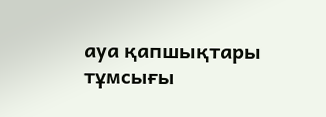ауа қапшықтары
тұмсығы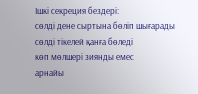Ішкі секреция бездері:
сөлді дене сыртына бөліп шығарады
сөлді тікелей қанға бөледі
көп мөлшері зиянды емес
арнайы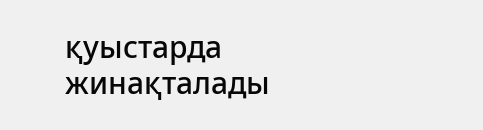қуыстарда жинақталады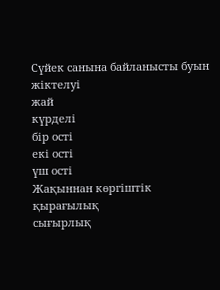Сүйек санына байланысты буын жіктелуі
жай
күрделі
бір ості
екі ості
үш ості
Жақыннан көргіштік
қырағылық
сығырлық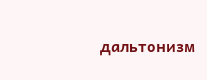дальтонизм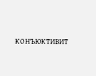конъюктивит